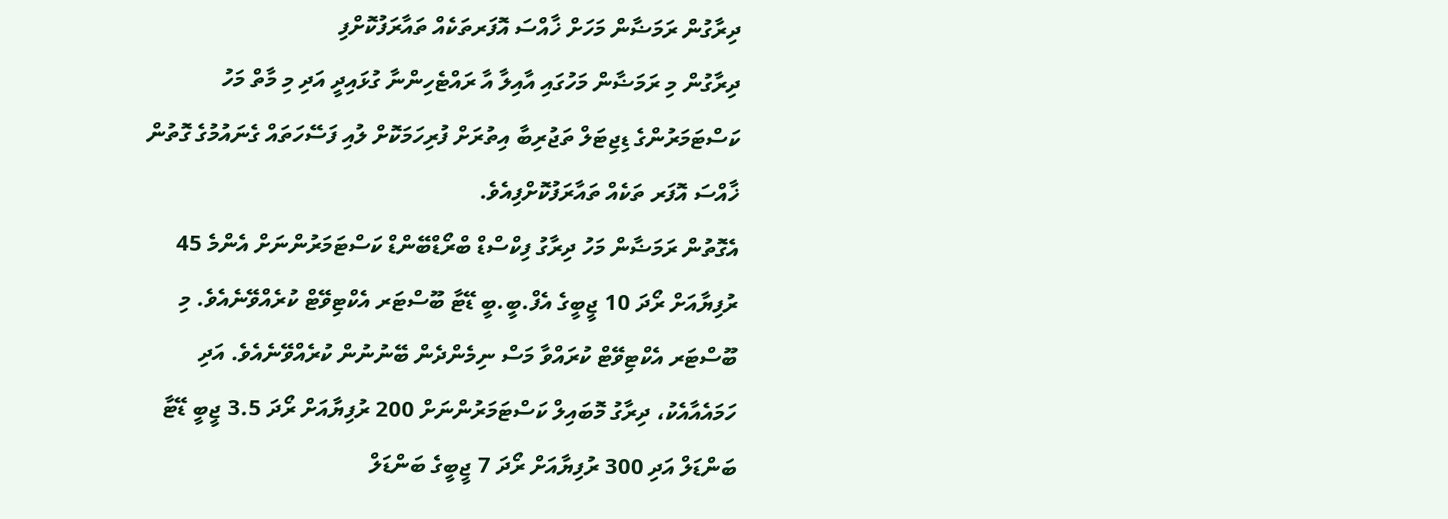ދިރާގުން ރަމަޟާން މަހަށް ޚާއްސަ އޮފަރތަކެއް ތައާރަފުކޮށްފި
ދިރާގުން މި ރަމަޟާން މަހުގައި އާއިލާ އާ ރައްޓެހިންނާ ގުޅައިދީ އަދި މި މާތް މަހު ކަސްޓަމަރުންގެ ޑިޖިޓަލް ތަޖުރިބާ އިތުރަށް ފުރިހަމަކޮށް ލުއި ފަސޭހަތައް ގެނައުމުގެ ގޮތުން ޚާއްސަ އޮފަރ ތަކެއް ތައާރަފުކޮށްފިއެވެ.
އެގޮތުން ރަމަޟާން މަހު ދިރާގު ފިކްސްޑް ބްރޯޑްބޭންޑް ކަސްޓަމަރުންނަށް އެންމެ 45 ރުފިޔާއަށް ރޯދަ 10 ޖީބީގެ އެފް.ބީ.ބީ ޑޭޓާ ބޫސްޓަރ އެކްޓިވޭޓް ކުރެއްވޭނެއެވެ. މި ބޫސްޓަރ އެކްޓިވޭޓް ކުރައްވާ މަސް ނިމެންދެން ބޭނުނުން ކުރެއްވޭނެއެވެ. އަދި ހަމައެއާއެކު، ދިރާގު މޮބައިލް ކަސްޓަމަރުންނަށް 200 ރުފިޔާއަށް ރޯދަ 3.5 ޖީބީ ޑޭޓާ ބަންޑަލް އަދި 300 ރުފިޔާއަށް ރޯދަ 7 ޖީބީގެ ބަންޑަލް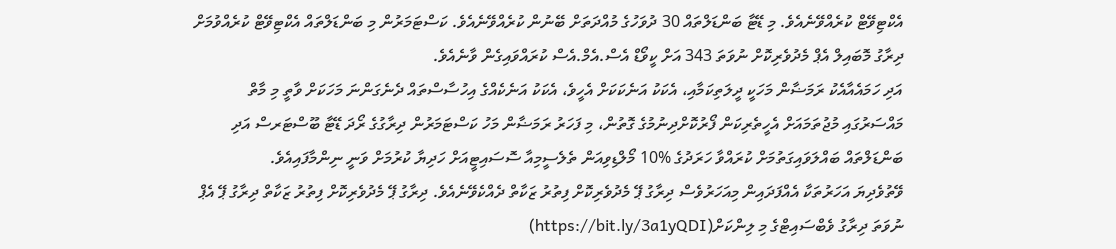އެކްޓިވޭޓް ކުރެއްވޭނެއެވެ. މި ޑޭޓާ ބަންޑަލްތައް 30 ދުވަހުގެ މުއްދަތަށް ބޭނުން ކުރެއްވޭނެއެވެ. ކަސްޓަމަރުން މި ބަންޑަލްތައް އެކްޓިވޭޓް ކުރެއްވުމަށް ދިރާގު މޮބައިލް އެޕް މެދުވެރިކޮށް ނުވަތަ 343 އަށް ކީވޯޑް އެސް.އެމް.އެސް ކުރައްވައިގެން ވާނެއެވެ.
އަދި ހަމައެއާއެކު ރަމަޟާން މަހަކީ ދީލަތިކަމާއި، އެކަކު އަނެކަކަށް އެހީވެ، އެކަކު އަނެކެއްގެ އިހުސާސްތައް ދެނެގަންނަ މަހަކަށް ވާތީ މި މާތް މައްސަރުގައި މުޖުތަމައަށް އެހީތެރިކަން ފޯރުކޮށްދިނުމުގެ ގޮތުން، މި ފަހަރު ރަމަޟާން މަހު ކަސްޓަމަރުން ދިރާގުގެ ރޯދަ ޑޭޓާ ބޫސްޓަރސް އަދި ބަންޑަލްތައް ބައްލަވައިގަތުމަށް ކުރައްވާ ހަރަދުގެ %10 މޯލްޑިވިއަން ތެލެސީމިއާ ސޮސައިޓީއަށް ހަދިޔާ ކުރުމަށް ވަނީ ނިންމާފައިއެވެ.
ވޭތުވެދިޔަ އަހަރުތަކާ އެއްފަދައިން މިއަހަރުވެސް ދިރާގު ޕޭ މެދުވެރިކޮށް ފިތުރު ޒަކާތް ދެއްކެވޭނެއެވެ. ދިރާގު ޕޭ މެދުވެރިކޮށް ފިތުރު ޒަކާތް ދިރާގު ޕޭ އެޕް ނުވަތަ ދިރާގު ވެބްސައިޓްގެ މި ލިންކަށް(https://bit.ly/3a1yQDI)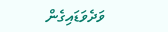ވަދެވަޑައިގެން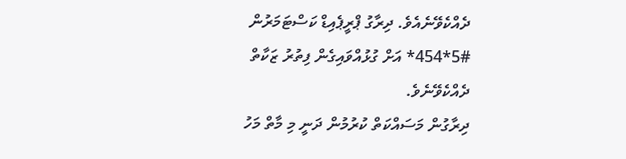ދެއްކެވޭނެއެވެ. ދިރާގު ޕްރީޕެއިޑް ކަސްޓަމަރުން #5*454* އަށް ގުޅުއްވައިގެން ފިތުރު ޒަކާތް ދެއްކެވޭނެވެ.
ދިރާގުން މަސައްކަތް ކުރުމުން ދަނީ މި މާތް މަހު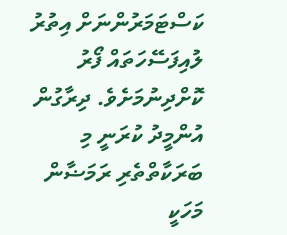ކަސްޓަމަރުންނަށް އިތުރު ލުއިފަސޭހަތައް ފޯރު ކޮށްދިނުމަށެވެ. ދިރާގުން އުންމީދު ކުރަނީ މި ބަރަކާތްތެރި ރަމަޟާން މަހަކީ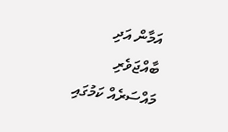އަމާން އަދި ބާއްޖަވެރި މައްސަރެއް ކަމުގައި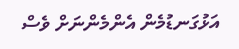އަޅުގަނޑުމެން އެންމެންނަށް ވެސް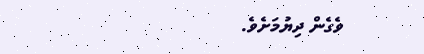ވެގެން ދިޔުމަށެވެ.